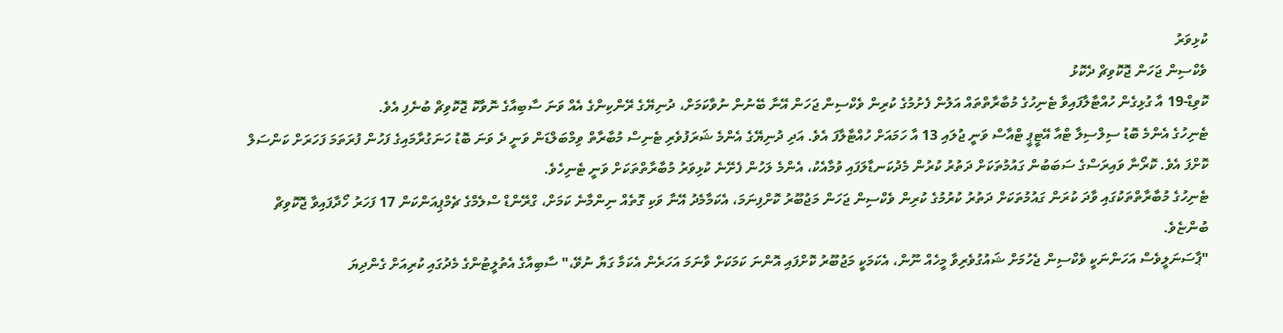ކުޅިވަރު
ވެކްސިން ޖަހަން ޖޮކޮވިޗް ދެކޮޅު
ކޮވިޑް-19 އާ ގުޅިގެން ހުއްޓާލާފައިވާ ޓެނިހުގެ މުބާރާތްތައް އަލުން ފެށުމުގެ ކުރިން ވެކްސިން ޖަހަން އޭނާ ބޭނުން ނުވާކަމަށް، ދުނިޔޭގެ ރޭންކިންގެ އެއް ވަނަ ސާބިއާގެ ނޮވާކޮ ޖޮކޮވިޗް ބުނެފި އެވެ.
ޓެނިހުގެ އެންމެ ބޮޑު ސިލްސިލާ ޓްއާ އޭޓީޕީ ޓްއާސް ވަނީ ޖުލައި 13 އާ ހަމައަށް ހުއްޓާލާފަ އެވެ. އަދި ދުނިޔޭގެ އެންމެ ޝަރަފުވެރި ޓެނިސް މުބާރާތް ވިމްބަލްޑަން ވަނީ ދެ ވަނަ ބޮޑު ހަނަގުރާމައިގެ ފަހުން ފުރަތަމަ ފަހަރަށް ކަންސަލް ކޮށްފަ އެވެ. ކޮރޯނާ ވައިރަސްގެ ސަބަބުން ގައުމުތަކަށް ދަތުރު ކުރުން މެދުކަނޑާލަފައި ވުމާއެކު، އެންމެ ލަހުން ފެށޭނެ ކުޅިވަރު މުބާރާތްތަކަށް ވަނީ ޓެނިހެވެ.
ޓެނިހުގެ މުބާރާތްތަކުގައި ވާދަ ކުރަން ގައުމުތަކަށް ދަތުރު ކުރުމުގެ ކުރިން ވެކްސިން ޖަހަން މަޖުބޫރު ކޮށްފިނަމަ، އެކަމާމެދު އޭނާ ވަކި ގޮތެއް ނިންމާނެ ކަމަށް، ގްރޭންޑް ސްލެމްގެ ޗެމްޕިއަންކަން 17 ފަހަރު ހޯދާފައިވާ ޖޮކޮވިޗް ބުންޏެވެ.
"ޕާސަނަލީވެސް އަހަންނަކީ ވެކްސިން ޖެހުމަށް ޝައުގުވެރިވާ މީހެއް ނޫން، އެކަމަކީ މަޖުބޫރު ކޮށްފައި އޮންނަ ކަމަކަށް ވާނަމަ އަހަރެން އެކަމާ ގަޔާ ނުވޭ،" ސާބިއާގެ އެތުލީޓުންގެ މެދުގައި ކުރިއަށް ގެންދިޔަ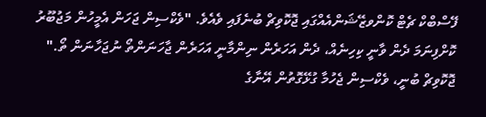ފޭސްބްކް ޗެޓް ކޮންވޒޭޝަންއެއްގައި ޖޮކޮވިޗް ބުނެފައި ވެއެވެ. "ވެކްސިން ޖަހަން އެމީހުން މަޖުބޫރު ކޮށްފިނަމަ ދެން ވާނީ ކިހިނެއް، ދެން އަހަރެން ނިންމާނީ އަހަރެން ޖާހަނަންތޯ ނުޖަހާނަން ތޯ."
ޖޮކޮވިޗް ބުނީ، ވެކްސިން ޖެހުމާ ގުޅޭގޮތުން އޭނާގެ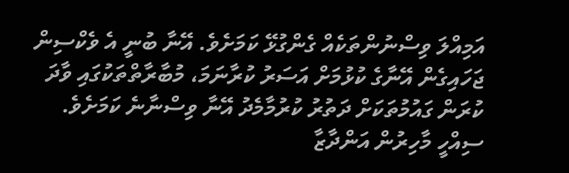އަމިއްލަ ވިސްނުންތަކެއް ގެންގުޅޭ ކަމަށެވެ. އޭނާ ބުނީ އެ ވެކްސިން ޖަހައިގެން އޭނާގެ ކުޅުމަށް އަސަރު ކުރާނަމަ، މުބާރާތްތަކުގައި ވާދަ ކުރަން ގައުމުތަކަށް ދަތުރު ކުރުމާމެދު އޭނާ ވިސްނާނެ ކަމަށެވެ.
ސިއްހީ މާހިރުން އަންދާޒާ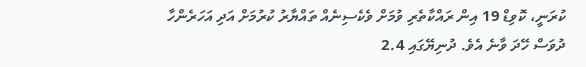ކުރަނީ، ކޮވިޑް 19 އިން ރައްކާތެރި ވުމަށް ވެކެސިނެއް ތައްޔާރު ކުރުމަށް އަދި އަހަރެންހާ ދުވަސް ހޭދަ ވާނެ އެވެ. ދުނިޔޭގައި 2.4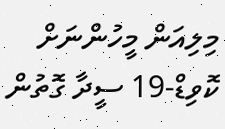މިލިއަން މީހުންނަށް ކޮވިޑް-19 ސީދާ ގޮތުން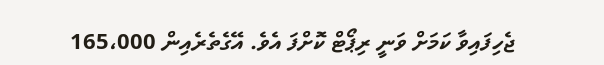ޖެހިފައިވާ ކަމަށް ވަނީ ރިޕޯޓް ކޮށްފަ އެވެ. އޭގެތެރެއިން 165،000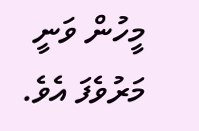މީހުން ވަނީ މަރުވެފަ އެވެ.